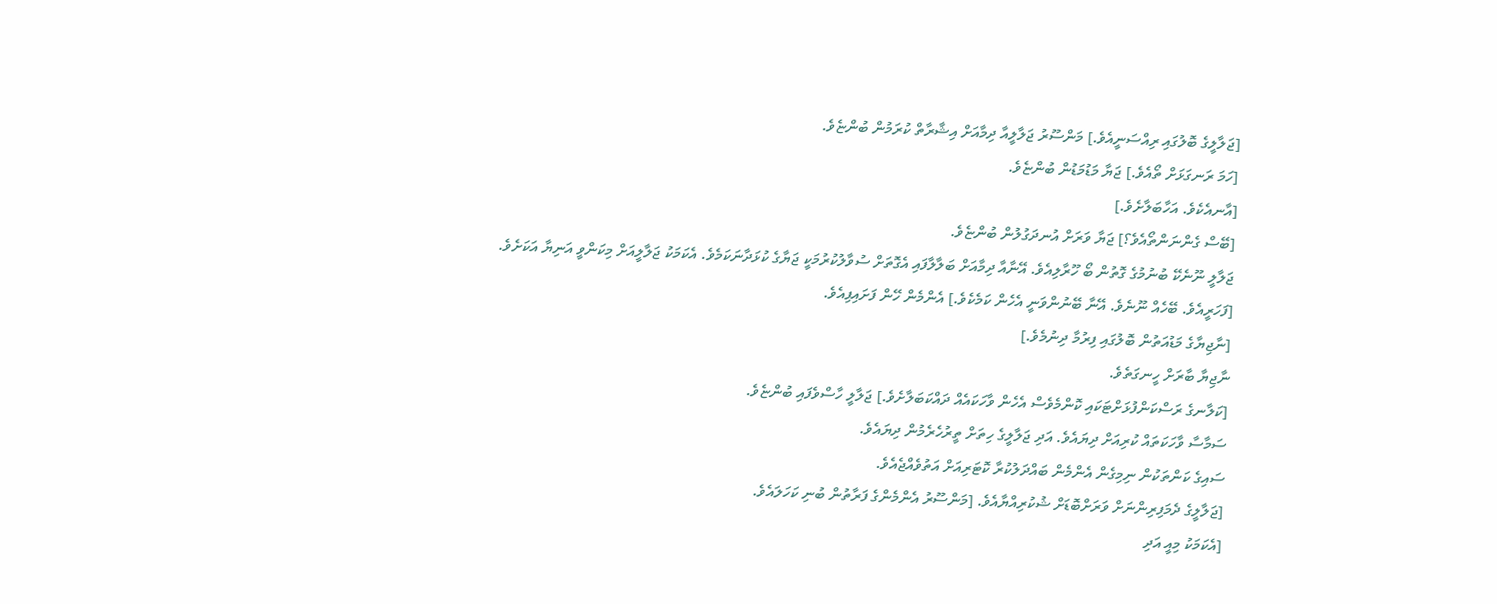[ޖަލާލީގެ ބޮލުގައި ރިއްސަނީއެވެ.] މަންސޫރު ޖަލާލީއާ ދިމާއަށް އިޝާރާތް ކުރަމުން ބުންޏެވެ.
[ހަމަ ރަނގަޅަށް ތޯއެވެ.] ޖަޔާ މަޑުމަޑުން ބުންޏެވެ.
[އާނއެކެވެ. އަހާބަލާށެވެ.]
[ބޭސް ގެންނަންތޯއެވެ؟] ޖަޔާ ވަރަށް އުނދަގުލުން ބުންޏެވެ.
ޖަލާލީ ނޫނެކޭ ބުނުމުގެ ގޮތުން ބޯ ހޫރާލިއެވެ. އޭނާއާ ދިމާއަށް ބަލާލާފައި އެގޮތަށް ސުވާލުކުރުމަކީ ޖަޔާގެ ކުޅަދާނަކަމެވެ. އެކަމަކު ޖަލާލީއަށް މިކަންވީ އަނިޔާ އަކަށެވެ.
[ފަހަރީއެވެ. ބޭހެއް ނޫނެވެ. އޭނާ ބޭނުންވަނީ އެހެން ކަމެކެވެ.] އެންމެން ހޭން ފަށައިފިއެވެ.
[ނާޖިޔާގެ މަޑުއަތުން ބޮލުގައި ފިރުމާ ދިނުމެވެ.]
ނާޖިޔާ ބާރަށް ހީނގަތެވެ.
[ކަލާނގެ ރަސްކަންފުޅަށްޓަކައި ކޮންމެވެސް އެހެން ވާހަކައެއް ދައްކަބަލާށެވެ.] ޖަލާލީ ހާސްވެފައި ބުންޏެވެ.
ސަމާސާ ވާހަކަތައް ކުރިއަށް ދިޔައެވެ. އަދި ޖަލާލީގެ ހިތަށް ތީރުހެރެމުން ދިޔައެވެ.
ސައިގެ ކަންތަކުން ނިމިގެން އެންމެން ބައްދަލުކުރާ ކޮޓަރިއަށް އަތުވެއްޖެއެވެ.
[ޖަލާލީގެ ދެމަފިރިންނަށް ވަރަށްބޮޑަށް ޝުކުރިއްޔާއެވެ. [މަންސޫރު އެންމެންގެ ފަރާތުން ބުނި ކަހަލައެވެ.
[އެކަމަކު މިއީ އަދި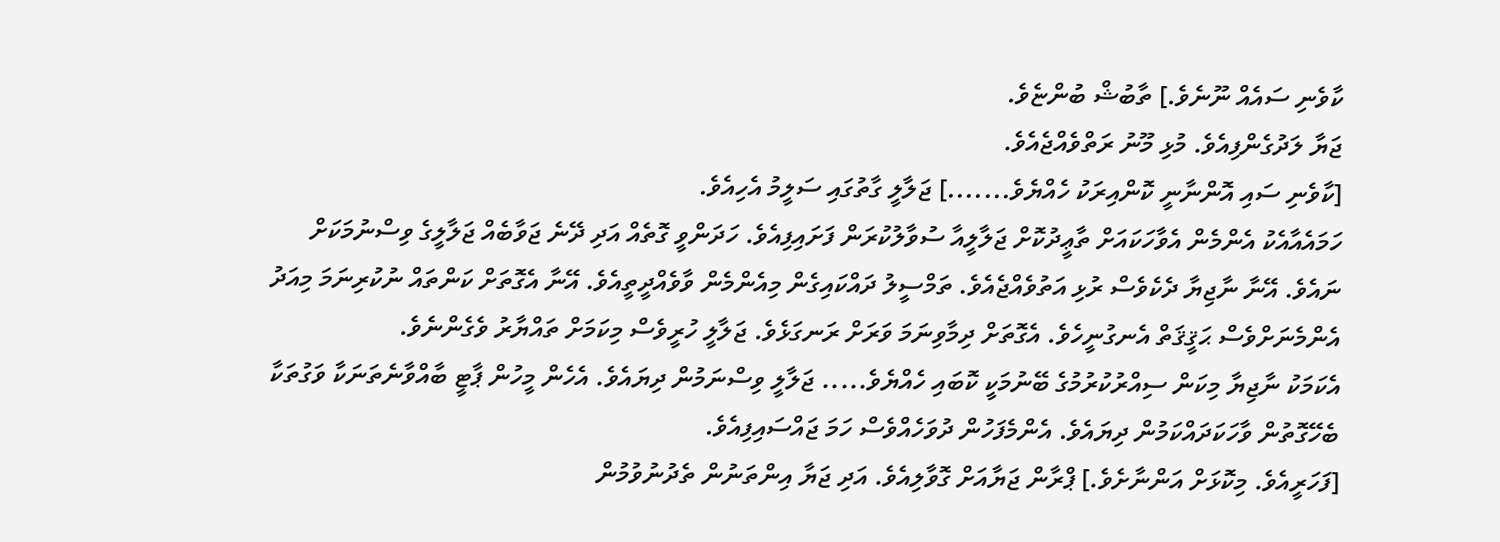ކާވެނި ސައެއް ނޫނެވެ.] ތާބުޝް ބުންޏެވެ.
ޖަޔާ ލަދުގެންފިއެވެ. މުޅި މޫނު ރަތްވެއްޖެއެވެ.
[ކާވެނި ސައި އޮންނާނީ ކޮންއިރަކު ހެއްޔެވެ.......] ޖަލާލީ ގާތުގައި ސަލީމު އެހިއެވެ.
ހަމައެއާއެކު އެންމެން އެވާހަކައަށް ތާޢީދުކޮށް ޖަލާލީއާ ސުވާލުކުރަން ފަށައިފިއެވެ. ހަދަންވީ ގޮތެއް އަދި ދޭނެ ޖަވާބެއް ޖަލާލީގެ ވިސްނުމަކަށް ނައެވެ. އޭނާ ނާޖިޔާ ދެކެވެސް ރުޅި އަތުވެއްޖެއެވެ. ތަމްސީލު ދައްކައިގެން މިއެންމެން ވާވެއްދީތީއެވެ. އޭނާ އެގޮތަށް ކަންތައް ނުކުރިނަމަ މިއަދު އެންމެނަށްވެސް ޙަޤީޤަތް އެނގުނީހެވެ. އެގޮތަށް ދިމާވިނަމަ ވަރަށް ރަނގަޅެވެ. ޖަލާލީ ހުރީވެސް މިކަމަށް ތައްޔާރު ވެގެންނެވެ.
އެކަމަކު ނާޖިޔާ މިކަން ސިއްރުކުރުމުގެ ބޭނުމަކީ ކޮބައި ހެއްޔެވެ..... ޖަލާލީ ވިސްނަމުން ދިޔައެވެ. އެހެން މީހުން ޕާޓީ ބާއްވާނެތަނަކާ ވަގުތަކާ ބެހޭގޮތުން ވާހަކަދައްކަމުން ދިޔައެވެ. އެންމެފަހުން ދުވަހެއްވެސް ހަމަ ޖައްސައިފިއެވެ.
[ފަހަރީއެވެ. މިކޮޅަށް އަންނާށެވެ.] ޕްރާން ޖަޔާއަށް ގޮވާލިއެވެ. އަދި ޖަޔާ އިންތަނުން ތެދުނުވުމުން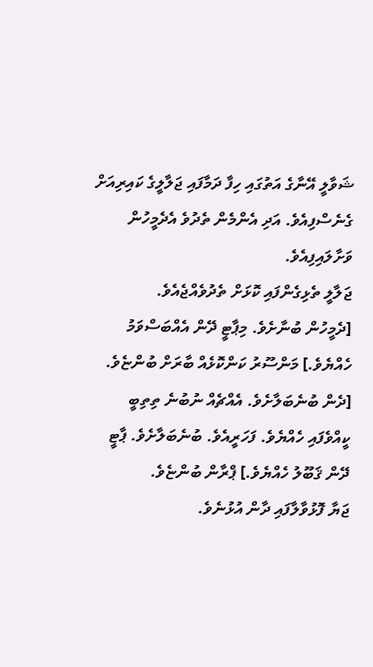ޝަވާލީ އޭނާގެ އަތުގައި ހިފާ ދަމާފައި ޖަލާލީގެ ކައިރިއަށް ގެނެސްފިއެވެ. އަދި އެންމެން ތެދުވެ އެދެމީހުން ވަށާލައިފިއެވެ.
ޖަލާލީ ތެޅިގެންފައި ކޮޅަށް ތެދުވެއްޖެއެވެ.
[ދެމީހުން ބުނާށެވެ. މިޕާޓީ ދޭން އެއްބަސްވަމު ހެއްޔެވެ.] މަންސޫރު ކަންކޮޅެއް ބާރަށް ބުންޏެވެ.
[ދެން ބުނެބަލާށެވެ. އެއްޗެއް ނުބުނެ ތިތިބީ ކީއްވެފައި ހެއްޔެވެ. ފަހަރީއެވެ. ބުނެބަލާށެވެ. ޕާޓީ ދޭން ޤަބޫލު ހެއްޔެވެ.] ޕްރާން ބުންޏެވެ.
ޖަޔާ ފޮޅުވާލާފައި ދާން އުޅުނެވެ.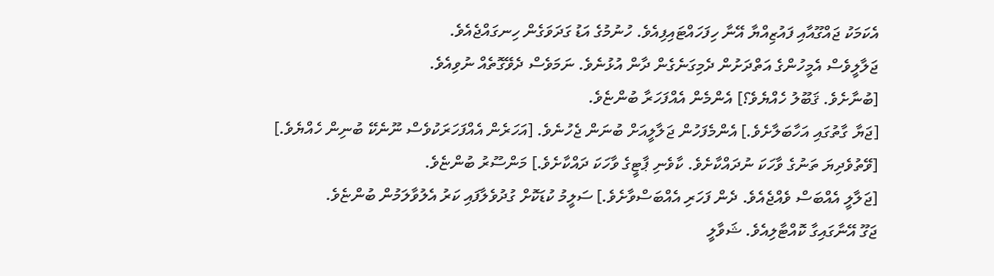އެކަމަކު ޖައްގޫއާއި ފައުޒިއްޔާ އޭނާ ހިފަހައްޓައިފިއެވެ. ހުނުމުގެ އަޑު ގަދަވަގެން ހިނގައްޖެއެވެ.
ޖަލާލީވެސް އެމީހުންގެ އަތްދަށުން ދެމިގަނެގެން ދާން އުޅުނެވެ. ނަމަވެސް ދެވޭގޮތެއް ނުވިއެވެ.
[ބުނާށެވެ. ޤަބޫލު ހެއްޔެވެ؟] އެންމެން އެއްފަހަރާ ބުންޏެވެ.
[ޖަޔާ ގާތުގައި އަހާބަލާށެވެ.] އެންމެފަހުން ޖަލާލީއަށް ބުނަން ޖެހުނެވެ. [އަހަރެން އެއްފަހަރަކުވެސް ނޫނެކޭ ބުނިން ހެއްޔެވެ.]
[ވޭތުވެދިޔަ ތަނުގެ ވާހަކަ ނުދައްކާށެވެ. ކާވެނި ޕާޓީގެ ވާހަކަ ދައްކާށެވެ.] މަންސޫރު ބުންޏެވެ.
[ޖަލާލީ އެއްބަސް ވެއްޖެއެވެ. ދެން ފަހަރި އެއްބަސްވާށެވެ.] ސަލީމު ކުޑަކޮށް ގުދުވެލާފައި ކަރު އެލުވާލަމުން ބުންޏެވެ.
ޖަގޫ އޭނާގައިގާ ކޮއްޓާލިއެވެ. ޝަވާލީ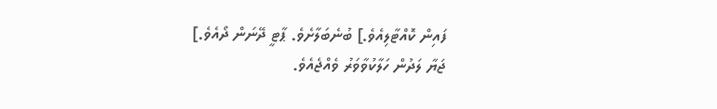ފައިން ކޮއްޓާލިއެވެ.] ބުނެބަލާށެވެ. ޕާޓީ ދޭނަން ދޯއެވެ.]
ޖަޔާ ލަދުން ހަލާކުވާވަރު ވެއްޖެއެވެ.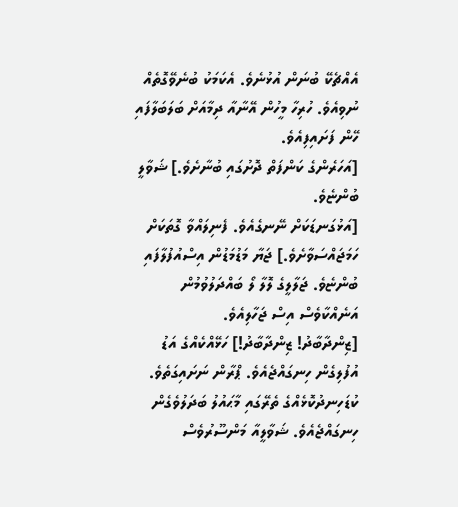އެއްޗެކޭ ބުނަން އުޅުނެވެ. އެކަމަކު ބުނެވޭގޮތެއް ނުވިއެވެ. ހުރިހާ މީހުން އޭނާއާ ދިމާއަށް ބަލަބަލާފައި ހޭން ފަށައިފިއެވެ.
[އަހަރެންގެ ކަންފަތް ދޮށުގައި ބުނާށެވެ.] ޝަވާލީ ބުންޏެވެ.
[އަޅުގަނޑަކަށް ނޭނގެއެވެ. ފެނިލައްވާ ގޮތަކަށް ހަމަޖައްސަވާށެވެ.] ޖަޔާ މަޑުމަޑުން އިސްއުފުލާފައި ބުންޏެވެ. ޖަލާލީގެ ލޮލާ ލޯ ބައްދަލުވުމުން އަނެއްކާވެސް އިސް ޖަހާލިއެވެ.
[ޒިންދާބާދު! ޒިންދާބާދު!] ހަޅޭއްކެއްގެ އަޑު އުފުލިގެން ހިނގައްޖެއެވެ. ޕްރާން ނަށައިގަތެވެ.
ކުޑަހިނދުކޮޅެއްގެ ތެރޭގައި މާޙައުލު ބަދަލުވެގެން ހިނގައްޖެއެވެ. ޝަވާލީއާ މަންސޫރުވެސް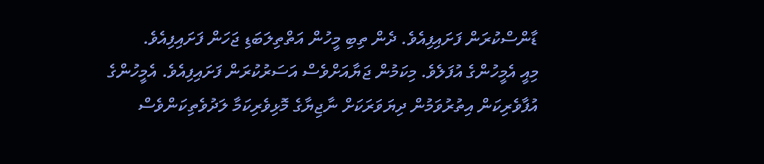ޑާންސްކުރަން ފަށައިފިއެވެ. ދެން ތިބި މީހުން އަތްތިލަބަޑި ޖަހަން ފަށައިފިއެވެ.
މިއީ އެމީހުންގެ އުފަލެވެ. މިކަމުން ޖަޔާއަށްވެސް އަސަރުކުރަން ފަށައިފިއެވެ. އެމީހުންގެ އުފާވެރިކަން އިތުރުވަމުން ދިޔަވަރަކަށް ނާޖިޔާގެ މޮޅިވެރިކަމާ ލަދުވެތިކަންވެސް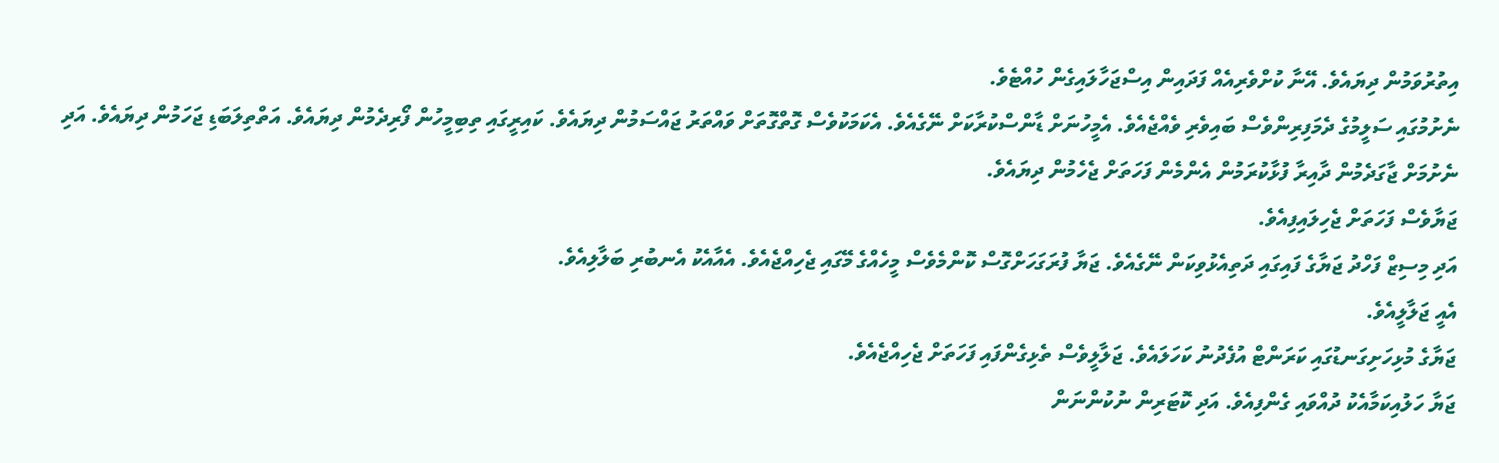އިތުރުވަމުން ދިޔައެވެ. އޭނާ ކުށްވެރިއެއް ފަދައިން އިސްޖަހާލައިގެން ހުއްޓެވެ.
ނެށުމުގައި ސަލީމުގެ ދެމަފިރިންވެސް ބައިވެރި ވެއްޖެއެވެ. އެމީހުނަށް ޑާންސްކުރާކަށް ނޭގެއެވެ. އެކަމަކުވެސް ގޮތްގޮތަށް ވައްތަރު ޖައްސަމުން ދިޔައެވެ. ކައިރީގައި ތިބިމީހުން ފޯރިދެމުން ދިޔައެވެ. އަތްތިލަބަޑި ޖަހަމުން ދިޔައެވެ. އަދި ނެށުމަށް ޖާގަދެމުން ދާއިރާ ފުޅާކުރަމުން އެންމެން ފަހަތަށް ޖެހެމުން ދިޔައެވެ.
ޖަޔާވެސް ފަހަތަށް ޖެހިލައިފިއެވެ.
އަދި މިސިޒް ފަހްދު ޖަޔާގެ ފައިގައި ދަތިއެޅުވިކަން ނޭގެއެވެ. ޖަޔާ ފުރަގަހަށްގޮސް ކޮންމެވެސް މީހެއްގެ މޭގައި ޖެހިއްޖެއެވެ. އެއާއެކު އެނބުރި ބަލާލިއެވެ.
އެއީ ޖަލާލީއެވެ.
ޖަޔާގެ މުޅިހަށިގަނޑުގައި ކަރަންޓް އުފެދުނު ކަހަލައެވެ. ޖަލާލީވެސް ތެޅިގެންފައި ފަހަތަށް ޖެހިއްޖެއެވެ.
ޖަޔާ ހަލުއިކަމާއެކު ދުއްވައި ގެންފިއެވެ. އަދި ކޮޓަރިން ނުކުންނަން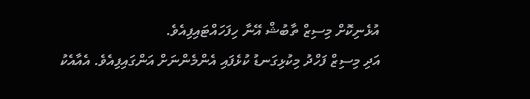އުޅެނިކޮށް މިސިޒް ތާބުޝް އޭނާ ހިފަހައްޓައިފިއެވެ.
އަދި މިސިޒް ފަހްދު މިކުޅިގަނޑު ކުޅެފައި އެންމެންނަށް އަންގައިފިއެވެ. އެއާއެކު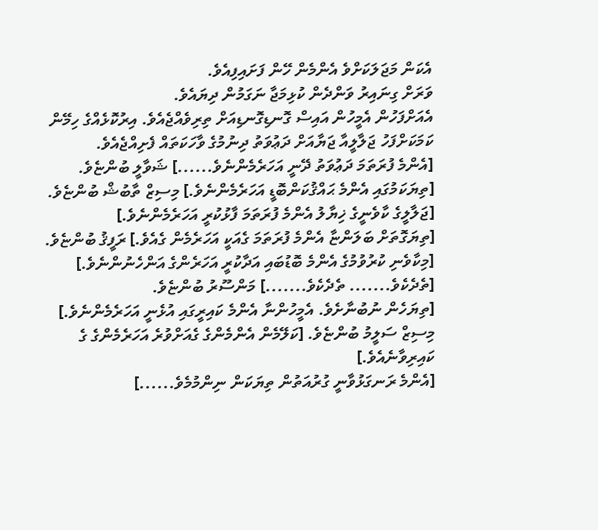އެކަން މަޖަލަކަށްވެ އެންމެން ހޭން ފަށައިފިއެވެ.
ވަރަށް ގިނައިރު ވަންދެން ކުޅިމަޖާ ނަގަމުން ދިޔައެވެ.
އެއަށްފަހުން އެމީހުން އައިސް ގޮނޑިގޮނޑިއަށް ތިރިވެއްޖެއެވެ. އިރުކޮޅެއްގެ ހިމޭން ކަމަކަށްފަހު ޖަލާލީއާ ޖަޔާއަށް ދަޢުވަތު ދިނުމުގެ ވާހަކަތައް ފެށިއްޖެއެވެ.
[އެންމެ ފުރަތަމަ ދަޢުވަތު ދޭނީ އަހަރެމެންނެވެ......] ޝަވާލީ ބުންޏެވެ.
[ތިޔަކަމުގައި އެންމެ ޙައްޤުކަންބޮޑީ އަހަރެމެންނެވެ.] މިސިޒް ތާބުޝް ބުންޏެވެ. [ޖަލާލީގެ ކާވެނީގެ ޚިޔާލު އެންމެ ފުރަތަމަ ފާޅުކުރީ އަހަރެމެންނެވެ.]
[ތިޔަގޮތަށް ބަލަންޏާ އެންމެ ފުރަތަމަ ގެއަކީ އަހަރެމެން ގެއެވެ.] ރަފީޤު ބުންޏެވެ. [މިކާވެނި ކުރުވުމުގެ އެންމެ ބޮޑުބައި އަދާކުރީ އަހަރެންގެ އަންހެނުންނެވެ.]
[ތެދެކެވެ....... ތެދެކެވެ.......] މަންސޫރު ބުންޏެވެ.
[ތިޔަހެން ނުބުނާށެވެ. އެމީހުންނާ އެންމެ ކައިރީގައި އުޅެނީ އަހަރެމެންނެވެ.] މިސިޒް ސަލީމު ބުންޏެވެ. [ކަލޭމެން އެންމެންގެ ގެއަށްވުރެ އަހަރެމެންގެ ގެ ކައިރިވާނެއެވެ.]
[އެންމެ ރަނގަޅުވާނީ ގުރުއަތުން ތިޔަކަން ނިންމުމެވެ......]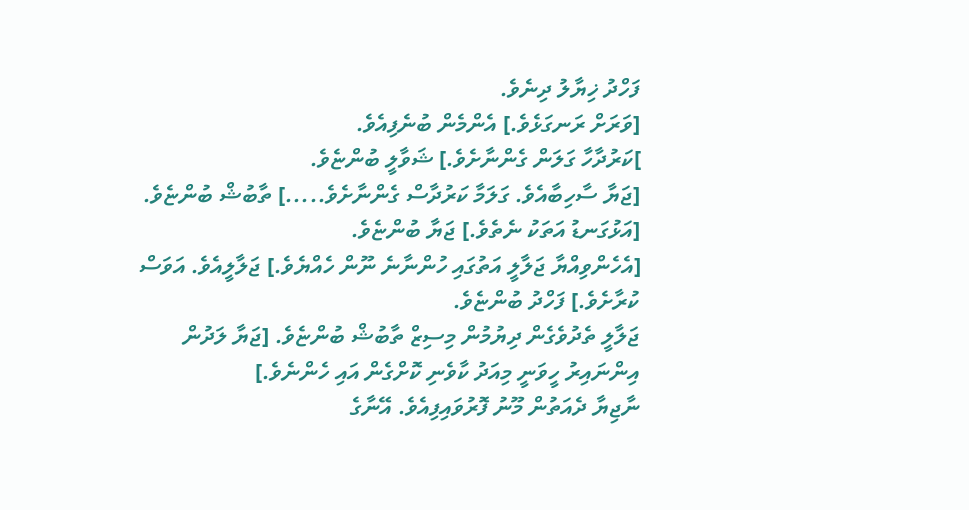ފަހްދު ޚިޔާލު ދިނެވެ.
[ވަރަށް ރަނގަޅެވެ.] އެންމެން ބުނެފިއެވެ.
]ކަރުދާހާ ގަލަން ގެންނާށެވެ.] ޝަވާލީ ބުންޏެވެ.
[ޖަޔާ ސާހިބާއެވެ. ގަލަމާ ކަރުދާސް ގެންނާށެވެ.....] ތާބުޝް ބުންޏެވެ.
[އަޅުގަނޑު އަތަކު ނެތެވެ.] ޖަޔާ ބުންޏެވެ.
[އެހެންވިއްޔާ ޖަލާލީ އަތުގައި ހުންނާނެ ނޫން ހެއްޔެވެ.] ޖަލާލީއެވެ. އަވަސް ކުރާށެވެ.] ފަހްދު ބުންޏެވެ.
ޖަލާލީ ތެދުވެގެން ދިޔުމުން މިސިޒް ތާބުޝް ބުންޏެވެ. [ޖަޔާ ލަދުން އިންނައިރު ހީވަނީ މިއަދު ކާވެނި ކޮށްގެން އައި ހެންނެވެ.]
ނާޖިޔާ ދެއަތުން މޫނު ފޮރުވައިފިއެވެ. އޭނާގެ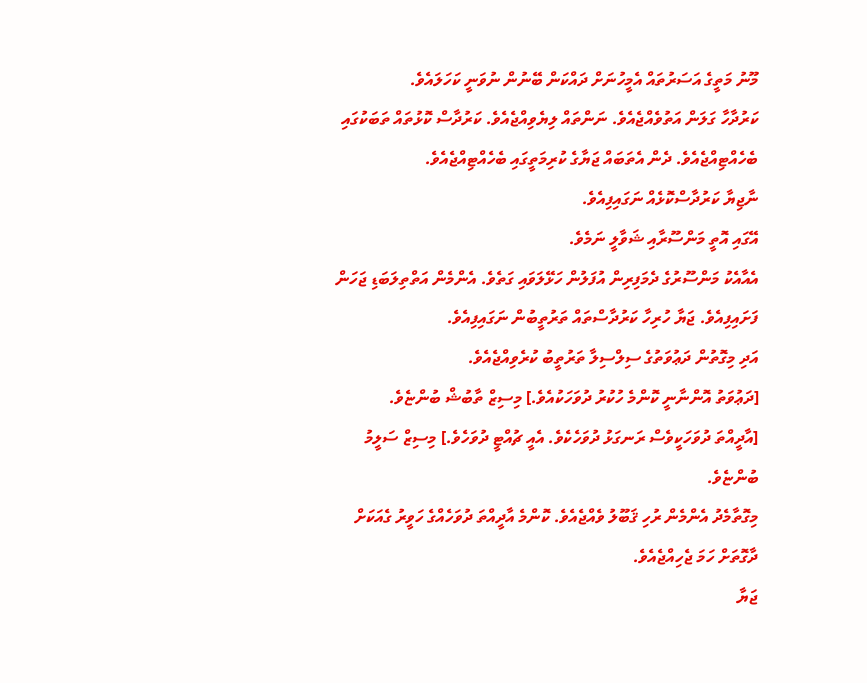މޫނު މަތީގެ އަސަރުތައް އެމީހުނަށް ދައްކަން ބޭނުން ނުވަނީ ކަހަލައެވެ.
ކަރުދާހާ ގަލަން އަތުވެއްޖެއެވެ. ނަންތައް ލިޔެވިއްޖެއެވެ. ކަރުދާސް ކޮޅުތައް ތަބަކުގައި ބެހެއްޓިއްޖެއެވެ. ދެން އެތަބައް ޖަޔާގެ ކުރިމަތީގައި ބެހެއްޓިއްޖެއެވެ.
ނާޖިޔާ ކަރުދާސްކޮޅެއް ނަގައިފިއެވެ.
އޭގައި އޮތީ މަންސޫރާއި ޝަވާލީ ނަމެވެ.
އެއާއެކު މަންސޫރުގެ ދެމަފިރިން އުފަލުން ހަޅޭލަވައި ގަތެވެ. އެންމެން އަތްތިލަބަޑި ޖަހަން ފަށައިފިއެވެ. ޖަޔާ ހުރިހާ ކަރުދާސްތައް ތަރުތީބުން ނަގައިފިއެވެ.
އަދި މިގޮތުން ދަޢުވަތުގެ ސިލްސިލާ ތަރުތީބު ކުރެވިއްޖެއެވެ.
[ދަޢުވަތު އޮންނާނީ ކޮންމެ ހުކުރު ދުވަހަކުއެވެ.] މިސިޒް ތާބުޝް ބުންޏެވެ.
[އާދީއްތަ ދުވަހަކީވެސް ރަނގަޅު ދުވަހެކެވެ. އެއީ ޗުއްޓީ ދުވަހެވެ.] މިސިޒް ސަލީމު ބުންޏެވެ.
މިގޮތާމެދު އެންމެން ރުހި ޤަބޫލު ވެއްޖެއެވެ. ކޮންމެ އާދީއްތަ ދުވަހެއްގެ ހަވީރު ގެއަކަށް ދާގޮތަށް ހަމަ ޖެހިއްޖެއެވެ.
ޖަޔާ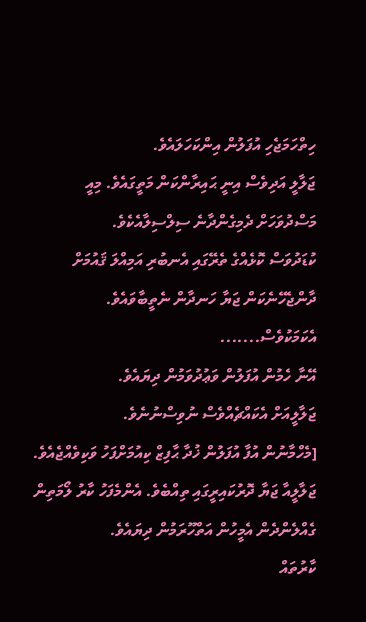ހިތްހަމަޖެހި އުފަލުން އިންކަހަލައެވެ.
ޖަލާލީ އަދިވެސް އިނީ ޙައިރާންކަން މަތީގައެވެ. މިއީ މަސްދުވަހަށް ދެމިގެންދާނެ ސިލްސިލާއެކެވެ.
ކުޑަދުވަސް ކޮޅެއްގެ ތެރޭގައި އެނބުރި އަމިއްލަ ޤައުމަށް ދާންޖެހޭނެކަން ޖަޔާ ހަނދާން ނެތީބާވައެވެ.
އެކަމަކުވެސް.......
އޭނާ ހެމުން އުފަލުން ވަޢުދުވަމުން ދިޔައެވެ.
ޖަލާލީއަށް އެކައްޗެއްވެސް ނުވިސްނުނެވެ.
[މެހްމާނުން އުފާ އުފަލުން ޚުދާ ޙާފިޒް ކިއުމަށްފަހު ވަކިވެއްޖެއެވެ. ޖަލާލީއާ ޖަޔާ ދޮރުކައިރީގައި ތިއްބެވެ. އެންމެފަހު ކާރު ލޯމަތިން ގެއްލެންދެން އެމީހުން އަތްހޫރަމުން ދިޔައެވެ.
ކާރުތައް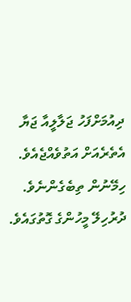ދިއުމަށްފަހު ޖަލާލީއާ ޖަޔާ އެތެރެއަށް އަތުވެއްޖެއެވެ.
ހިމޭނުން ތިބެގެންނެވެ.
ދުރުހިލޭ މީހުންގެ ގޮތުގައެވެ.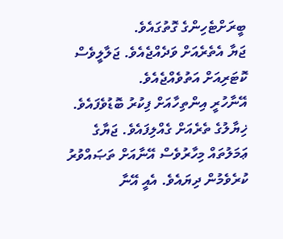ބީރަށްޓެހިންގެ ގޮތުގައެވެ.
ޖަޔާ އެތެރެއަށް ވަދެއްޖެއެވެ. ޖަލާލީވެސް ކޮޓަރިއަށް އަތުވެއްޖެއެވެ.
އޭނާހުރީ އިންތިހާއަށް ފިކުރު ބޮޑުވެފައެވެ. ޚިޔާލުގެ ތެރެއަށް ގެއްލިފައެވެ. ޖަޔާގެ ޢަމަލުތައް މިހާރުވެސް އޭނާއަށް ތަޞައްވުރު ކުރެވެމުން ދިޔައެވެ. އެއީ އޭނާ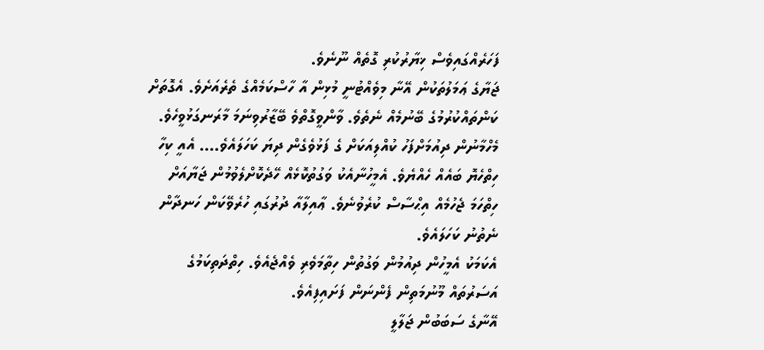ފަހަރެއްގައިވެސް ޚިޔާރުކުރި ގޮތެއް ނޫނެވެ.
ޖަޔާގެ ޢަމަލުތަކުން އޭނާ މިވެއްޓުނީ މުޅިން އާ ހާސްކަމެއްގެ ތެރެއަށެވެ. އެގޮތަށް ކަންތައްކުރުމުގެ ބޭނުމެއް ނެތެވެ. ވާންވީގޮތްވެ ބޭޒާރުވިނަމަ މާރަނގަޅުވީހެވެ.
މެހްމާނުން ދިއުމަށްފަހު ކުއްލިއަކަށް ގެ ފަޅުވެގެން ދިޔަ ކަހަލައެވެ.... އެއީ ކިހާ ހިތްހެޔޮ ބައެއް ހެއްޔެވެ. އެމީހުނާއެކު ވަގުތުކޮޅެއް ހޭދެކޮށްލެވުމުން ޖަޔާއަށް ހިތްހަމަ ޖެހުމެއް އިޙްސާސް ކުރެވުނެވެ. ޢާއިލާއާ ދުރުގައި ހުރެވޭކަން ހަނދާން ނެތުނު ކަހަލައެވެ.
އެކަމަކު އެމީހުން ދިއުމުން ވަގުތުން ހިތާމަވެރި ވެއްޖެއެވެ. ހިތްދަތިކަމުގެ އަސަރުތައް މޫނުމަތިން ފެންނަން ފަށައިފިއެވެ.
އޭނާގެ ސަބަބުން ޖަލާލީ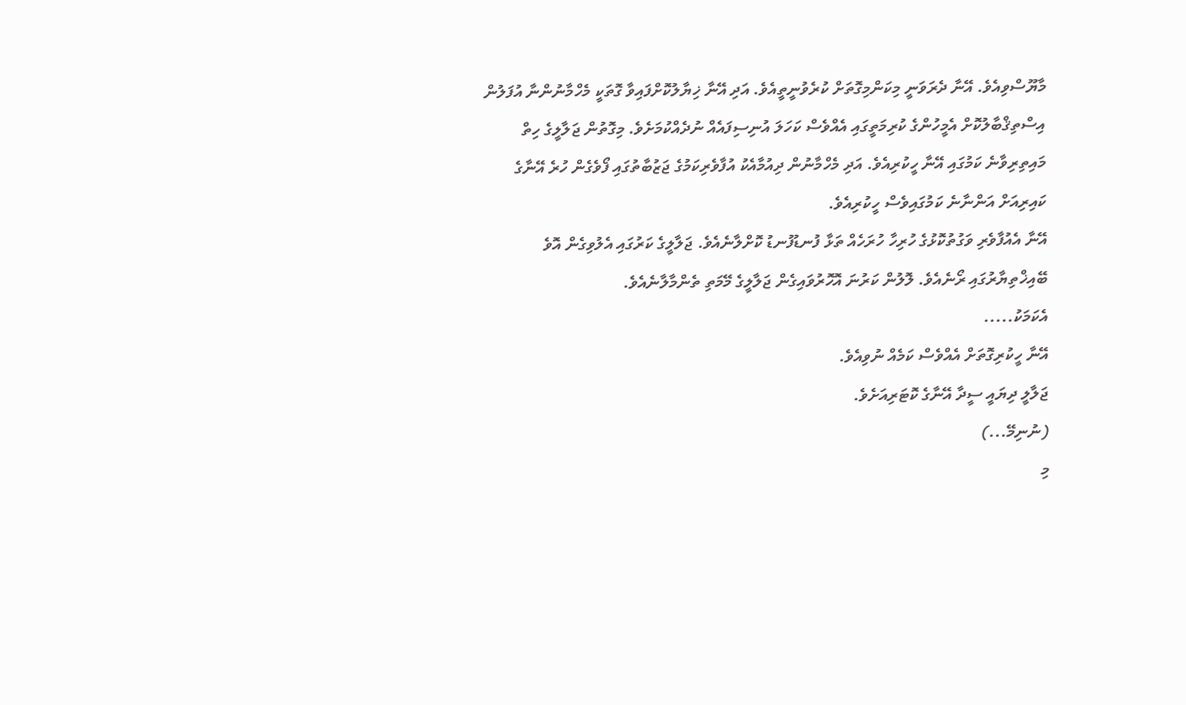މާޔޫސްވިއެވެ. އޭނާ ދެރަވަނީ މިކަންމިގޮތަށް ކުރެވުނީތީއެވެ. އަދި އޭނާ ޚިޔާލުކޮށްފައިވާ ގޮތަކީ މެހްމާނުންނާ އުފަލުން އިސްތިޤްބާލުކޮށް އެމީހުންގެ ކުރިމަތީގައި އެއްވެސް ކަހަލަ އުނިސިފައެއް ނުދެއްކުމަށެވެ. މިގޮތުން ޖަލާލީގެ ހިތް މައިތިރިވާނެ ކަމުގައި އޭނާ ހީކުރިއެވެ. އަދި މެހްމާނުން ދިއުމާއެކު އުފާވެރިކަމުގެ ޖަޒުބާތުގައި ފޯވެގެން ހުރެ އޭނާގެ ކައިރިއަށް އަންނާނެ ކަމުގައިވެސް ހީކުރިއެވެ.
އޭނާ އެއުފާވެރި ވަގުތުކޮޅުގެ ހުރިހާ ހުރަހެއް ތަޅާ ފުނޑުފުނޑު ކޮށްލާނެއެވެ. ޖަލާލީގެ ކަރުގައި އެލުވިގެން އޮވެ ބޭއިޚްތިޔާރުގައި ރޯނެއެވެ. ލޮލުން ކަރުނަ އޮހޮރުވައިގެން ޖަލާލީގެ މޭމަތި ތެންމާލާނެއެވެ.
އެކަމަކު.....
އޭނާ ހީކުރިގޮތަށް އެއްވެސް ކަމެއް ނުވިއެވެ.
ޖަލާލީ ދިޔައީ ސީދާ އޭނާގެ ކޮޓަރިއަށެވެ.
(ނުނިމޭ...)
މި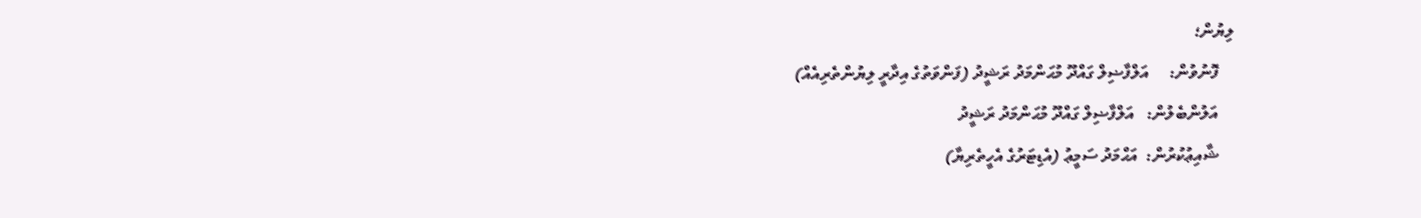ލިޔުން؛
    ފޮނުވުން:     އަލްފާޟިލް ގައްދޫ މުޙަންމަދު ރަޝީދު (ފަންވަތުގެ އިދާރީ ލިޔުންތެރިއެއް)
    އަލުންބެލުން:   އަލްފާޟިލް ގައްދޫ މުޙަންމަދު ރަޝީދު
    ޝާއިޢުކުރުން:  އަޙްމަދު ސަމީޢު (އެޑިޓަރުގެ އެހީތެރިޔާ)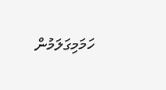ހަމަމިގަލަމުން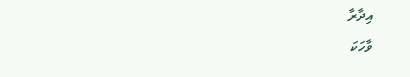އިދާރާ
ވާހަކަ